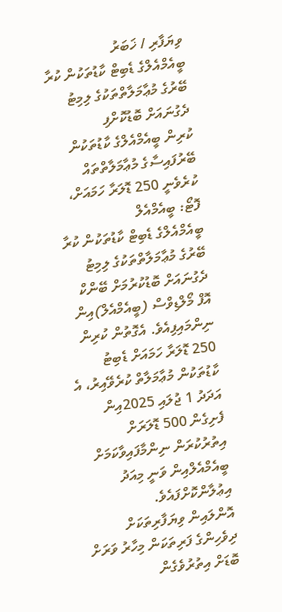ވިޔަފާރި / ޚަބަރު
ބީއެމްއެލްގެ ޑެބިޓް ކާޑުތަކުން ކުރާ ބޭރުގެ މުޢާމަލާތްތަކުގެ ލިމިޓު ދެގުނައަށް ބޮޑުކޮށްފި
ކުރިން ބީއެމްއެލްގެ ކާޑުތަކުން ބޭރުފައިސާގެ މުޢާމަލާތްތައް ކުރެވެނީ 250 ޑޮލަރާ ހަމައަށް، ފޮޓޯ: ބީއެމްއެލް
ބީއެމްއެލްގެ ޑެބިޓް ކާޑުތަކުން ކުރާ ބޭރުގެ މުޢާމަލާތްތަކުގެ ލިމިޓު ދެގުނައަށް ބޮޑުކުރުމަށް ބޭންކް އޮފް މޯލްޑިވްސް (ބީއެމްއެލް)އިން ނިންމައިފިއެވެ. އެގޮތުން ކުރިން 250 ޑޮލަރާ ހަމައަށް ޑެބިޓު ކާޑުތަކުން މުޢާމަލާތް ކުރެވޭއިރު، އެ އަދަދު 1 ޖުލައި 2025އިން ފެށިގެން 500 ޑޮލަރަށް އިތުރުކުރަން ނިންމާފައިވާކަމަށް ބީއެމްއެލްއިން ވަނީ މިއަދު އިޢުލާންކޮށްފައެވެ.
އޮންލައިން ވިޔަފާރިތަކަށް ދިވެހިންގެ ފަރިތަކަން މިހާރު ވަރަށް ބޮޑަށް އިތުރުވެގެން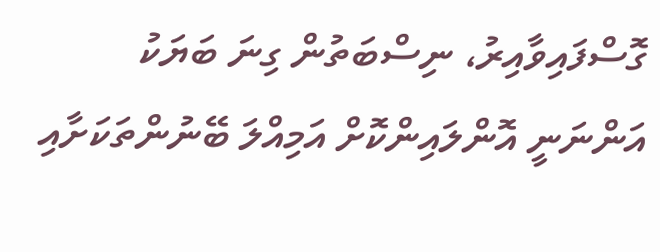ގޮސްފައިވާއިރު، ނިސްބަތުން ގިނަ ބަޔަކު އަންނަނީ އޮންލައިންކޮށް އަމިއްލަ ބޭނުންތަކަށާއި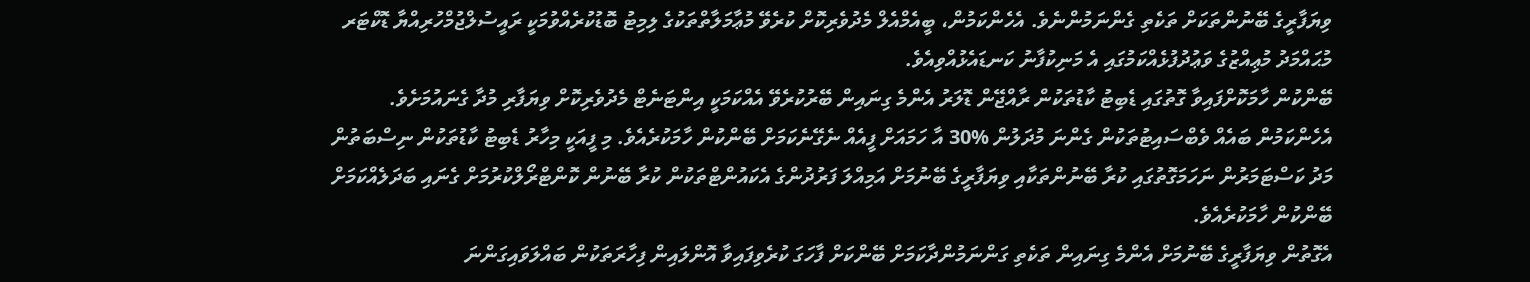ވިޔަފާރީގެ ބޭނުންތަކަށް ތަކެތި ގެންނަމުންނެވެ. އެހެންކަމުން، ބީއެމްއެލް މެދުވެރިކޮށް ކުރެވޭ މުޢާމަލާތްތަކުގެ ލިމިޓު ބޮޑުކުރެއްވުމަކީ ރައީސުލްޖުމްހުރިއްޔާ ޑޮކްޓަރ މުޙައްމަދު މުޢިއްޒުގެ ވަޢުދުފުޅެއްކަމުގައި އެ މަނިކުފާނު ކަނޑައެޅުއްވިއެވެ.
ބޭންކުން ހާމަކޮށްފައިވާ ގޮތުގައި ޑެބިޓު ކާޑުތަކުން ރާއްޖޭން ޑޮލަރު އެންމެ ގިނައިން ބޭރުކުރެވޭ އެއްކަމަކީ އިންޓަނެޓް މެދުވެރިކޮށް ވިޔަފާރި މުދާ ގެނައުމަށެވެ. އެހެންކަމުން ބައެއް ވެބްސައިޓުތަކުން ގެންނަ މުދަލުން %30 އާ ހަމައަށް ފީއެއް ނެގޭނެކަމަށް ބޭންކުން ހާމަކުރެއެވެ. މި ފީއަކީ މިހާރު ޑެބިޓު ކާޑުތަކުން ނިސްބަތުން މަދު ކަސްޓަމަރުން ނަހަމަގޮތުގައި ކުރާ ބޭނުންތަކާއި ވިޔަފާރީގެ ބޭނުމަށް އަމިއްލަ ފަރުދުންގެ އެކައުންޓްތަކުން ކުރާ ބޭނުން ކޮންޓްރޯލްކުރުމަށް ގެނައި ބަދަލެއްކަމަށް ބޭންކުން ހާމަކުރެއެވެ.
އެގޮތުން ވިޔަފާރީގެ ބޭނުމަށް އެންމެ ގިނައިން ތަކެތި ގަންނަމުންދާކަމަށް ބޭންކަށް ފާހަގަ ކުރެވިފައިވާ އޮންލައިން ފިހާރަތަކުން ބައްލަވައިގަންނަ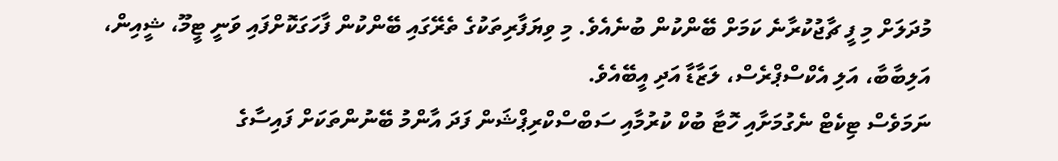މުދަލަށް މި ފީ ޗާޖުކުރާނެ ކަމަށް ބޭންކުން ބުނެއެވެ. މި ވިޔަފާރިތަކުގެ ތެރޭގައި ބޭންކުން ފާހަގަކޮށްފައި ވަނީ ޓީމޫ، ޝީއިން، އަލިބާބާ، އަލި އެކްސްޕްރެސް، ލަޒާޑާ އަދި އީބޭއެވެ.
ނަމަވެސް ޓިކެޓް ނެގުމަށާއި ހޮޓާ ބުކް ކުރުމާއި ސަބްސްކްރިޕްޝަން ފަދަ އާންމު ބޭނުންތަކަށް ފައިސާގެ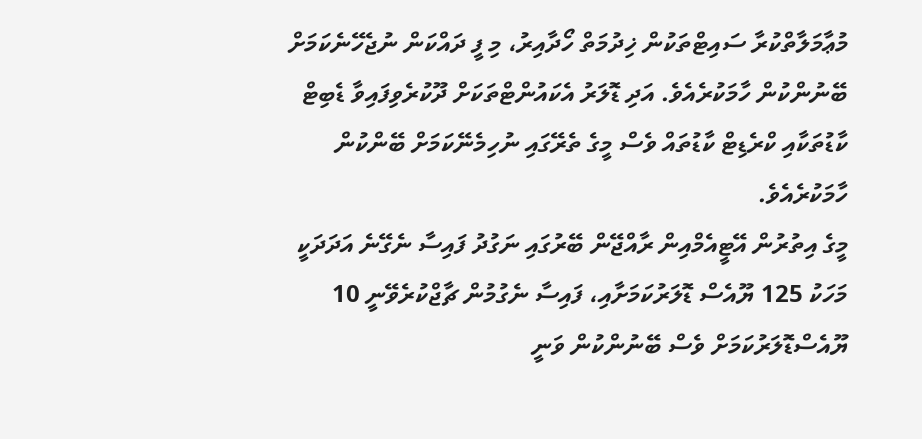މުޢާމަލާތްކުރާ ސައިޓްތަކުން ޚިދުމަތް ހޯދާއިރު، މި ފީ ދައްކަން ނުޖެހޭނެކަމަށް ބޭނުންކުން ހާމަކުރެއެވެ. އަދި ޑޮލަރު އެކައުންޓްތަކަށް ދޫކުރެވިފައިވާ ޑެބިޓް ކާޑުތަކާއި ކްރެޑިޓް ކާޑުތައް ވެސް މީގެ ތެރޭގައި ނުހިމެނޭކަމަށް ބޭންކުން ހާމަކުރެއެވެ.
މީގެ އިތުރުން އޭޓީއެމްއިން ރާއްޖޭން ބޭރުގައި ނަގުދު ފައިސާ ނެގޭނެ އަދަދަކީ މަހަކު 125 ޔޫއެސް ޑޮލަރުކަމަށާއި، ފައިސާ ނެގުމުން ޗާޖްކުރެވޭނީ 10 ޔޫއެސްޑޮލަރުކަމަށް ވެސް ބޭނުންކުން ވަނީ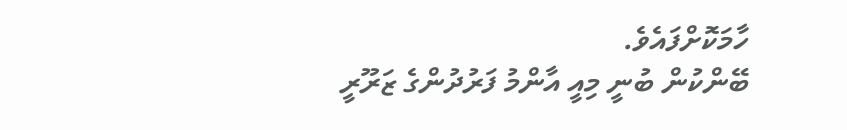ހާމަކޮށްފައެވެ.
ބޭންކުން ބުނީ މިއީ އާންމު ފަރުދުންގެ ޒަރޫރީ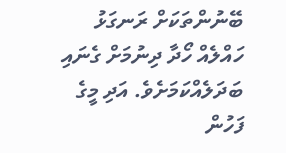ބޭނުންތަކަށް ރަނގަޅު ހައްލެއް ހޯދާ ދިނުމަށް ގެނައި ބަދަލެއްކަމަށެވެ. އަދި މީގެ ފަހުން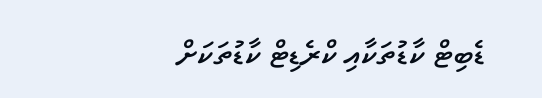ޑެބިޓް ކާޑުތަކާއި ކްރެޑިޓް ކާޑުތަކަށް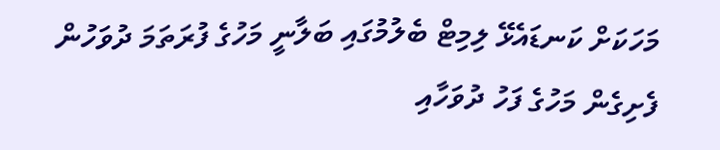މަހަކަށް ކަނޑައެޅޭ ލިމިޓް ބެލުމުގައި ބަލާނީ މަހުގެ ފުރަތަމަ ދުވަހުން ފެށިގެން މަހުގެ ފަހު ދުވަހާއި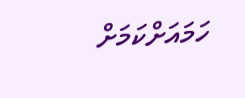ހަމައަށްކަމަށް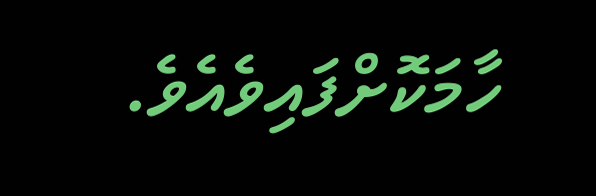ހާމަކޮށްފައިވެއެވެ.